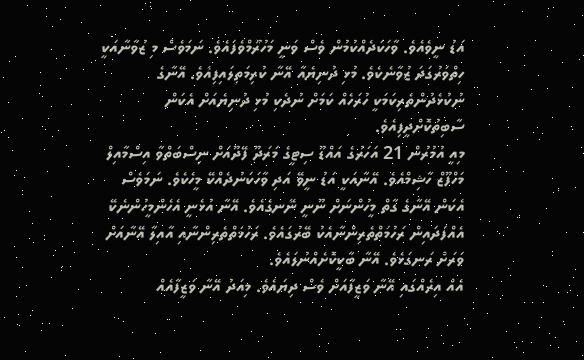އަޑު ނީވެއެވެ. ވާހަކަދެއްކުމުން ވެސް ވަނީ މަހުރޫމްވެފައެވެ. ނަމަވެސް މި ޒުވާނާއަކީ ހިތްވަރުގަދަ ޒުވާނެކެވެ. މުޅި ދުނިޔެއާ އޭނާ ކުރިމަތިލައިފިއެވެ. އޭނާގެ ނުކުޅެދުންތެރިކަމަކީ ހުރަހެއް ކަމަށް ނުދެކި މުޅި ދުނިޔެއަށް އެކަން ސާބިތުކޮށްދީފިއެވެ.
މިއީ އުމުރުން 21 އަހަރުގެ އައްޑޫ ސިޓީގެ މަރަދޫ ފޭދޫއަށް ނިސްބަތްވާ އިސްމާއިލް މަހްފޫޒް ހާޝިމްއެވެ. އޭނާއަކީ އަޑު ނީވޭ އަދި ވާހަކަނުދެއްކޭ މީހެކެވެ. ނަމަވެސް އެކަން އޭނާގެ ގާތް މީހުންނަށް ނޫނީ ނޭނގެއެވެ. އޭނާ އުޅެނީ އެހެންމީހުންނެކޭ އެއްފަދައިން ރަހުމަތްތެރިންނާއެކު ބޭރުގައެވެ. ރަހުމަތްތެރިންނާއި އާއިލާ އޭނާއަށް ވަރަށް ރަނގަޅެވެ. އޭނާ ބާކީކޮށެއްނުލައެވެ.
އެއް އިރެއްގައި އޭނާ ވަޒީފާއަށް ވެސް ދިޔައެވެ. މިއަދު އޭނާ ވަޒީފާއެއް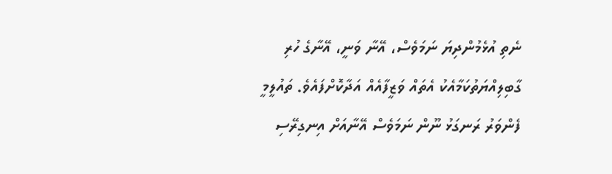ނެތި އުޅެމުންދިޔަ ނަމަވެސް، އޭނާ ވަނީ، އޭނާގެ ހުރި ގާބިލިއްޔަތުކަމާއެކު އެތައް ވަޒީފާއެއް އަދާކޮށްފައެވެ. ތައުލީމީ ފެންވަރު ރަނގަޅު ނޫން ނަމަވެސް އޭނާއަށް އިނގިރޭސި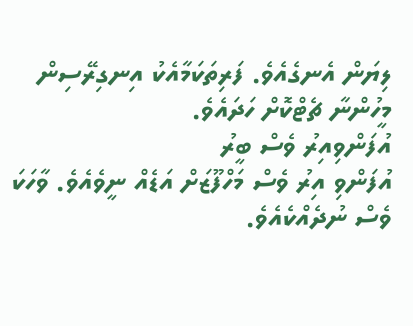ލިޔަން އެނގެއެވެ. ފަރިތަކަމާއެކު އިނގިރޭސިން މީހުންނާ ޗެޓްކޮށް ހަދައެވެ.
އުފަންވިއިރު ވެސް ބީރު
އުފަންވި އިރު ވެސް މަހްފޫޒަށް އަޑެއް ނީވެއެވެ. ވާހަކަ ވެސް ނުދެއްކެއެވެ.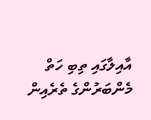އާއިލާގައި ތިބި ހަތް މެންބަރުންގެ ތެރެއިން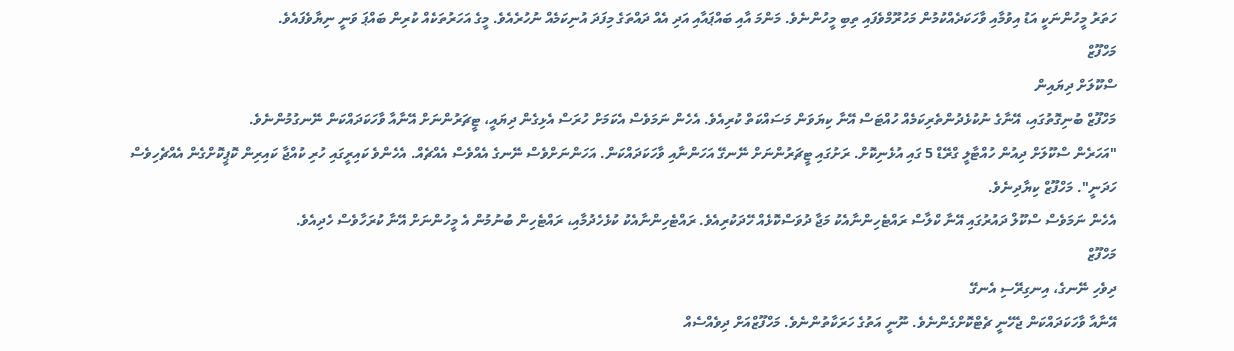ހަތަރު މީހުންނަކީ އަޑު އިވުމާއި ވާހަކަދެއްކުމުން މަހުރޫމްވެފައި ތިބި މީހުންނެވެ. މަންމަ އާއި ބައްޕައާއި އަދި އެއް ދައްތަގެ މިފަދަ އުނިކަމެއް ނުހުރެއެވެ. މީގެ އަހަރުތަކެއް ކުރިން ބައްޕަ ވަނީ ނިޔާވެފައެވެ.
މަހްފޫޒް
ސްކޫލަށް ދިޔައިން
މަހްފޫޒް ބުނިގޮތުގައި، އޭނާގެ ނުކުޅެދުންތެރިކަމެއް ހުއްޓަސް އޭނާ ކިޔަވަން މަސައްކަތް ކުރިއެވެ. އެހެން ނަމަވެސް އެކަމަށް ހުރަސް އެޅިގެން ދިޔައީ، ޓީޗަރުންނަށް އޭނާއާ ވާހަކަދައްކަން ނޭނގުމުންނެވެ.
"އަހަރެން ސްކޫލަށް ދިއުން ހުއްޓާލީ ގްރޭޑް 5 ގައި އުޅެނިކޮށް. ރަށުގައި ޓީޗަރުންނަށް ނޭނގޭ އަހަންނާއި ވާހަކަދައްކަން. އަހަންނަށްވެސް ނޭނގެ އެއްވެސް އެއްޗެއް. އެހެންވެ ކައިރީގައި ހުރި ކުއްޖާ ކައިރިން ކޮޕީކޮށްގެން އެއްޗެހިވެސް ހަދަނީ". މަހްފޫޒް ކިޔާދިނެވެ.
އެހެން ނަމަވެސް ސްކޫލް ދައުރުގައި އޭނާ ކްލާސް ރައްޓެހިންނާއެކު މަޖާ ދުވަސްކޮޅެއް ހޭދަކުރިއެވެ. ރައްޓެހިންނާއެކު ކުޅެހެދުމާއި، ރައްޓެހިން ބުނުމުން އެ މީހުންނަށް އޭނާ ކުރަހާވެސް ހެދިއެވެ.
މަހްފޫޒް
ދިވެހި ނޭނގެ، އިނގިރޭސި އެނގޭ
އޭނާއާ ވާހަކަދައްކަން ޖެހޭނީ ޗެޓްކޮށްގެންނެވެ. ނޫނީ އަތުގެ ހަރަކާތުންނެވެ. މަހްފޫޒްއަށް ދިވެއްސެއް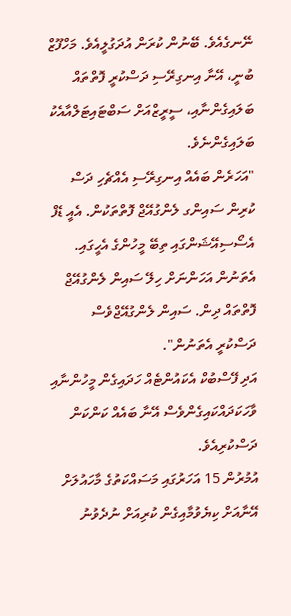ނޭނގެއެވެ. ބޭނުން ކުރަން އުދަގުލީއެވެ. މަހްފޫޒް ބުނީ، އޭނާ އިނގިރޭސި ދަސްކުރީ ފޮތްތައް ބަލައިގެންނާއި، ސީރީޒްއަށް ސަބްޓައިޓަލްއާއެކު ބަލައިގެންނެވެ.
"އަހަރެން ބައެއް އިނގިރޭސި އެއްޗެހި ދަސް ކުރިން ސައިންގ ލެންގުއޭޖް ފޮތްތަކުން. އެއީ ޑެފް އެސޯސިއޭޝަންގައި ތިބޭ މީހުންގެ އެހީގައި. އެތަނުން އަހަންނަށް ހިލޭ ސައިން ލެންގުއޭޖް ފޮތްތައް ދިން. ސައިން ލެންގުއޭޖްވެސް ދަސްކުރީ އެތަނުން".
އަދި ފޭސްބުކް އެކައުންޓެއް ހަދައިގެން މީހުންނާއި ވާހަކަދައްކައިގެންވެސް އޭނާ ބައެއް ކަންކަން ދަސްކުރިއެވެ.
އުމުރުން 15 އަހަރުގައި މަސައްކަތުގެ މާހައުލަށް
އޭނާއަށް ކިޔެވުމާއިގެން ކުރިއަށް ނުދެވުނު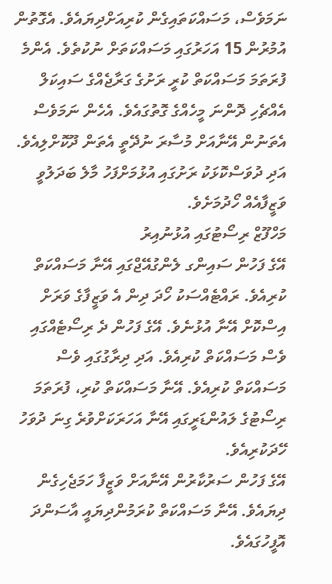ނަމަވެސް، މަސައްކަތައިގެން ކުރިއަށްދިޔައެވެ. އެގޮތުން އުމުރުން 15 އަހަރުގައި މަސައްކަތަށް ނުކުތެވެ. އެންމެ ފުރަތަމަ މަސައްކަތް ކުރީ ރަށުގެ ގަރާޖެއްގެ ސައިކަލް އެއްޗެހި ދޮންނަ މީހެއްގެ ގޮތުގައެވެ. އެހެން ނަމަވެސް އެތަނުން އޭނާއަށް މުސާރަ ނުދޭތީ އެތަން ދޫކޮށްލިއެވެ. އަދި ދުވަސްކޮޅަކު ރަށުގައި އުޅުމަށްފަހު މާލެ ބަދަލުވީ ވަޒީފާއެއް ހޯދުމަށެވެ.
މަހްފޫޒް ރިސޯޓުގައި އުޅުނުއިރު
އޭގެ ފަހުން ސައިންގ ލެންގުއޭޖްގައި އޭނާ މަސައްކަތް ކުރިއެވެ. ރައްޓެއްސަކު ހޯދަ ދިން އެ ވަޒީފާގެ ވަރަށް އިސްކޮށް އޭނާ އުޅުނެވެ. އޭގެ ފަހުން ދެ ރިސޯޓެއްގައި ވެސް މަސައްކަތް ކުރިއެވެ. އަދި ދިރާގުގައި ވެސް މަސައްކަތް ކުރިއެވެ. އޭނާ މަސައްކަތް ކުރި، ފުރަތަމަ ރިސޯޓުގެ ލައުންޑަރީގައި އޭނާ އަހަރަކަށްވުރެ ގިނަ ދުވަހު ހޭދަކުރިއެވެ.
އޭގެ ފަހުން ސަރުކާރުން އޭނާއަށް ވަޒީފާ ހަމަޖެހިގެން ދިޔައެވެ. އޭނާ މަސައްކަތް ކުރަމުންދިޔައީ އާސަންދަ އޮފީހުގައެވެ.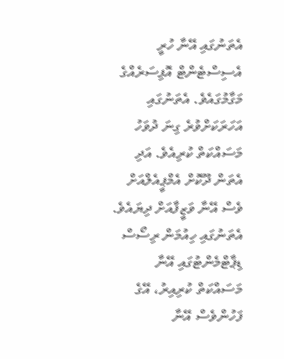އެތަނުގައި އޭނާ ހުރީ އެސިސްޓެންޓް އޮފިސަރެއްގެ މަގާމުގައެވެ. އެތަނުގައި އަހަރަކަށްވުރެ ގިނަ ދުވަހު މަސައްކަތް ކުރިއެވެ. އަދި އެތަން ދޫކޮށް އެމްޕީއެލްއަށް ވެސް އޭނާ ވަޒީފާއަށް ދިޔައެވެ. އެތަނުގައި ހިއުމަން ރިސޯސް ޑިޕާޓްމެންޓުގައި އޭނާ މަސައްކަތް ކުރިއިރު، އޭގެ ފަހުންވެސް އޭނާ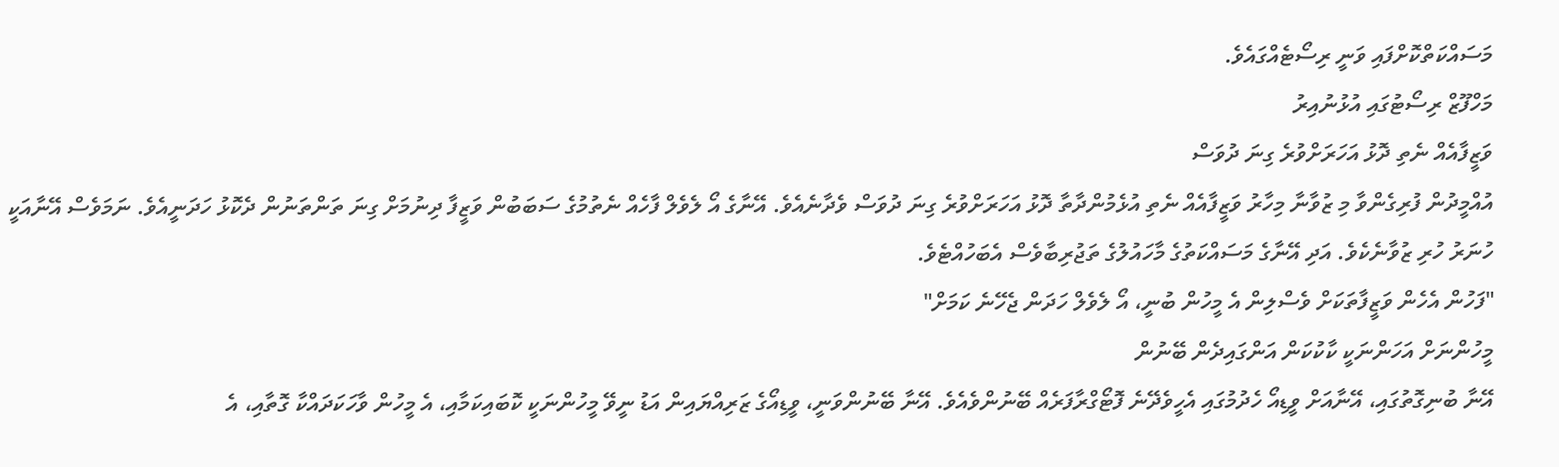މަސައްކަތްކޮށްފައި ވަނީ ރިސޯޓެއްގައެވެ.
މަހްފޫޒް ރިސޯޓުގައި އުޅުނުއިރު
ވަޒީފާއެއް ނެތި ދޮޅު އަހަރަށްވުރެ ގިނަ ދުވަސް
އުއްމީދުން ފުރިގެންވާ މި ޒުވާނާ މިހާރު ވަޒީފާއެއް ނެތި އުޅެމުންދާތާ ދޮޅު އަހަރަށްވުރެ ގިނަ ދުވަސް ވެދާނެއެވެ. އޭނާގެ އޯ ލެވެލް ފާހެއް ނެތުމުގެ ސަބަބުން ވަޒީފާ ދިނުމަށް ގިނަ ތަންތަނުން ދެކޮޅު ހަދަނީއެވެ. ނަމަވެސް އޭނާއަކީ ހުނަރު ހުރި ޒުވާނެކެވެ. އަދި އޭނާގެ މަސައްކަތުގެ މާހައުލުގެ ތަޖުރިބާވެސް އެބަހުއްޓެވެ.
"ފަހުން އެހެން ވަޒީފާތަކަށް ވެސްލިން އެ މީހުން ބުނީ، އޯ ލެވެލް ހަދަން ޖެހޭނެ ކަމަށް"
މީހުންނަށް އަހަންނަކީ ކާކުކަން އަންގައިދެން ބޭނުން
އޭނާ ބުނިގޮތުގައި، އޭނާއަށް ވީޑިއޯ ހެދުމުގައި އެހީވެދޭނެ ފޮޓޯގްރާފަރެއް ބޭނުންވެއެވެ. އޭނާ ބޭނުންވަނީ، ވީޑިއޯގެ ޒަރިއްޔައިން އަޑު ނީވޭ މީހުންނަކީ ކޮބައިކަމާއި، އެ މީހުން ވާހަކަދައްކާ ގޮތާއި، އެ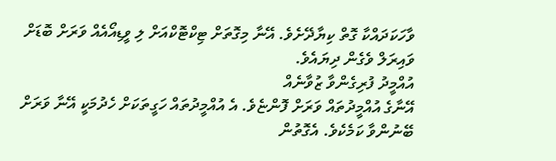ވާހަކަދައްކާ ގޮތް ކިޔާދޭށެވެ. އޭނާ މިގޮތަށް ޓިކްޓޮކްއަށް ލި ވީޑިއޯއެއް ވަރަށް ބޮޑަށް ވައިރަލް ވެގެން ދިޔައެވެ.
އުއްމީދު ފުރިގެންވާ ޒުވާނެއް
އޭނާގެ އުއްމީދުތައް ވަރަށް ފޮންޏެވެ. އެ އުއްމީދުތައް ހަގީތަކަށް ހެދުމަކީ އޭނާ ވަރަށް ބޭނުންވާ ކަމެކެވެ. އެގޮތުން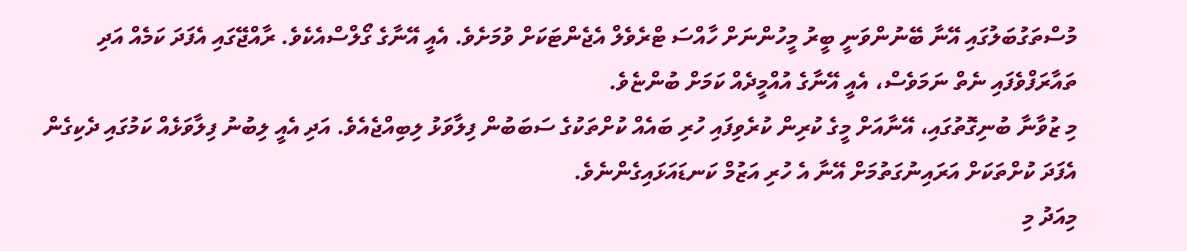މުސްތަގުބަލުގައި އޭނާ ބޭނުންވަނީ ބީރު މީހުންނަށް ހާއްސަ ޓްރެވެލް އެޖެންޓަކަށް ވުމަށެވެ. އެއީ އޭނާގެ ގޯލްސްއެކެވެ. ރާއްޖޭގައި އެފަދަ ކަމެއް އަދި ތައާރަފްވެފައި ނެތް ނަމަވެސް، އެއީ އޭނާގެ އުއްމީދެއް ކަމަށް ބުންޏެވެ.
މި ޒުވާނާ ބުނިގޮތުގައި، އޭނާއަށް މީގެ ކުރިން ކުރެވިފައި ހުރި ބައެއް ކުށްތަކުގެ ސަބަބުން ފިލާވަޅު ލިބިއްޖެއެވެ. އަދި އެއީ ލިބުނު ފިލާވަޅެއް ކަމުގައި ދެކިގެން އެފަދަ ކުށްތަކަށް އަރައިނުގަތުމަށް އޭނާ އެ ހުރި އަޒުމް ކަނޑައަޅައިގެންނެވެ.
މިއަދު މި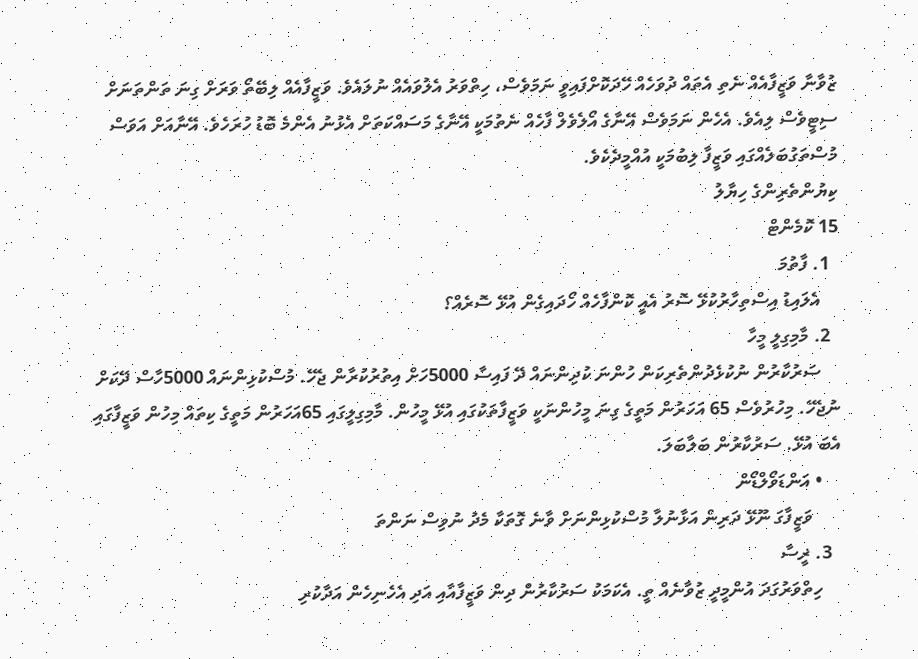ޒުވާނާ ވަޒީފާއެއް ނެތި އެތައް ދުވަހެއް ހޭދަކޮށްފައިވީ ނަމަވެސް، ހިތްވަރު އެލުވައެއް ނުލައެވެ. ވަޒީފާއެއް ލިބޭތޯ ވަރަށް ގިނަ ތަންތަނަށް ސިޓީވެސް ލިއެވެ. އެހެން ނަމަވެސް އޭނާގެ އޯލެވެލް ފާހެއް ނެތުމަކީ އޭނާގެ މަސައްކަތަށް އެޅުނު އެންމެ ބޮޑު ހުރަހެވެ. އޭނާއަށް އަވަސް މުސްތަގުބަލެއްގައި ވަޒީފާ ލިބުމަކީ އުއްމީދެކެވެ.
ކިޔުންތެރިންގެ ހިޔާލު
15 ކޮމެންޓް
  1. ފާތުމަ
    އެލައިޑު އިސްތިހާރުކުޅޭ ސޮރު އެއީ ކޮންފާހެއް ހޯދައިގެން އުޅޭ ސޮރެއް؟
  2. މާމިގިލީ މީހާ
    ސަރުކާރުން ނުކުޅެދުންތެރިކަން ހުންނަ ކުދިންނައް ދޭ ފައިސާ 5000ހަށް އިތުރުކުރާން ޖެހޭ. މުސްކުޅިންނައް 5000ހާސް ދޭކަށް ނުޖެހޭ. މިހުރުވެސް 65 އަހަރުން މަތީގެ ގިނަ މީހުންނަކީ ވަޒީފާތަކުގައި އުޅޭ މީހުން. މާމިގިލީގައި 65އަހަރުން މަތީގެ ކިތައް މިހުން ވަޒީފާގައި އެބަ އުޅޭ. ސަރުކާރުން ބަލާބަލަ.
    • އަންޑަވޯލްޑޯން
      ވަޒީފާގަ ނޫޅޭ ދަރިން އަޅާނުލާ މުސްކުޅިންނަށް ވާނެ ގޮތަކާ މެދު ނުވިސް ނަންތަ
  3. ޜީސާ
    ހިތްވަރުގަދަ އުންމީދީ ޒުވާނެއް ތީ. އެކަމަކު ސަރުކާރުން ދިން ވަޒީފާއާއި އަދި އެހެނިހެން އަދާކުރި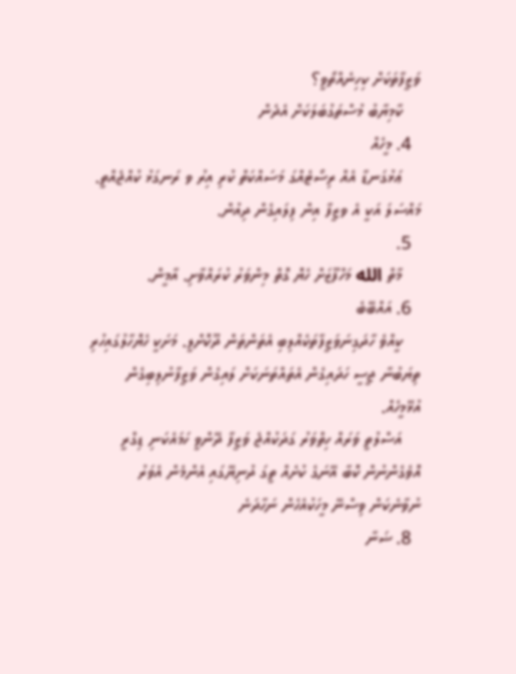ވަޒީފާތަކަށް ކިހިނެއްތޯވީ؟
    ކާމިޔާބު މުސްތަގުބަލަކަށް އެދެން
  4. މީހެއް
    ޢަޅުގަނޑާ އެއް ރިސޯޓެއްގަ މަސައްކަތް ކުރި އިރު ވ ރަނގަޅު ކުއްޖެއްތީ. މައްސަލަ އަކީ އެ ވޒީފާ އިން ފިލައިގެން ދިއުން.
  5.
    މާތް الله މަހްފޫޒަށް ހެޔޮ ގޮތް މިންވަރު ކުރައްވާށި. އާމީން.
  6. އައްބޭބެ
    ކީއްވެ ހާދަގިނަވަޒީފާތަކެއްލިބި އެތަންތަން ދޫކޮށްލީ. މަށަކީ ހެޔޮހާލުގައިހުރި ތިޔަބުނާ ޖީސީ ހަދައިގެން އެތައްތަނަކަށް ލައިގެން ވަޒީފާނުލިބިގެން އުޅޭމީހެއް.
    އަސްލުތީ ވަރައް ހިތްވަރު ގަދަކުއްޖެ ވަޒީފާ ދޭންވީ ހަމައެކަނި ޑިގްރީ އޮވެގެންނުން ކޮބާ އޭނަގެ ކުށެއް ތީގަ ދުނިޔޭގައި އެންމެން އެވަރު ނުވާނެކަން ވިސްނޭ މީހަކުއެހެން ނަހާދަނެ
  8. ޟަނާ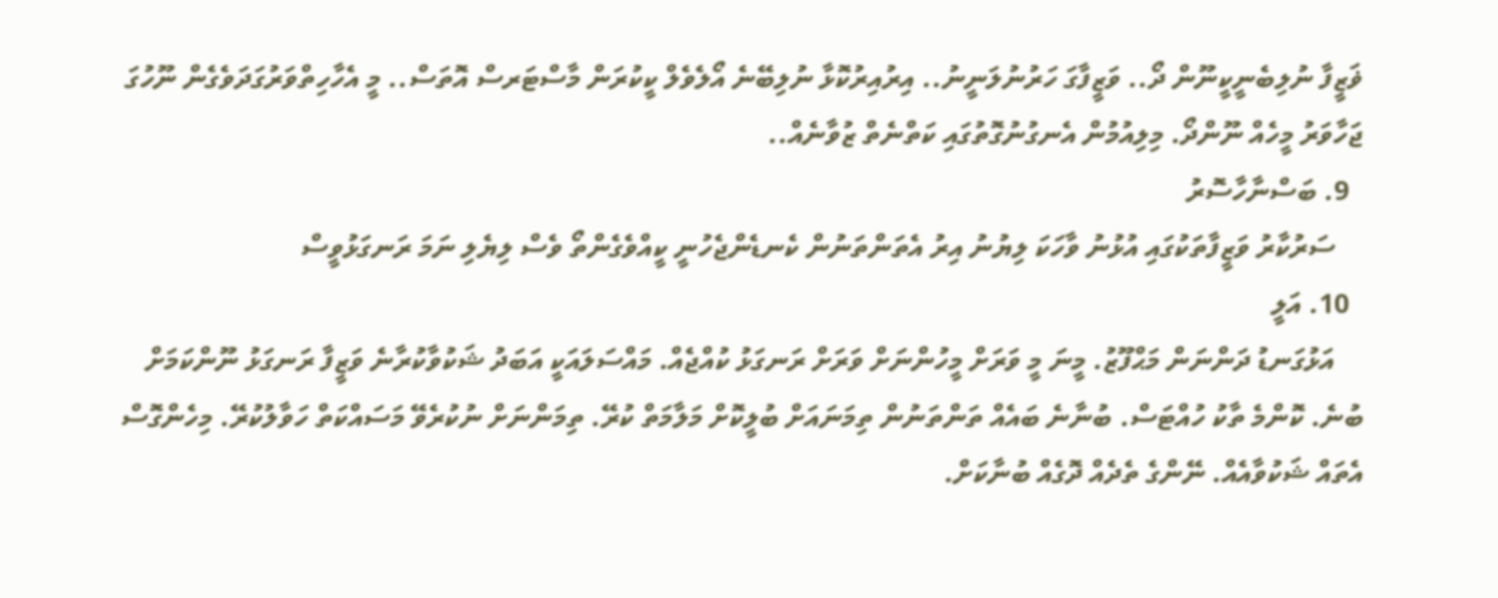ޥަޒީފާ ނުލިބެނީކީނޫން ދޯ.. ވަޒީފާގަ ހަރުނުލަނީނު.. އިރުއިރުކޮޅާ ނުލިބޭނެ އޯލެވެލް ކީކުރަން މާސްޓަރސް އޮތަސް.. މީ އެހާހިތްވަރުގަދަވެގެން ނޫހުގަ ޖަހާވަރު މީހެއް ނޫންދޯ. މިލިއުމުން އެނގުނުގޮތުގައި ކަތްނެތް ޒުވާނެއް..
  9. ބަސްނާހާސޮރު
    ސަރުކާރު ވަޒީފާތަކުގައި އުޅުނު ވާހަކަ ލިޔުނު އިރު އެތަންތަނުން ކެނޑެންޖެހުނީ ކީއްވެގެންތޯ ވެސް ލިޔެލި ނަމަ ރަނގަޅުވީސް
  10. އަލީ
    އަޅުގަނޑު ދަންނަން މަޙްފޫޒު. މީނަ މީ ވަރަށް މީހުންނަށް ވަރަށް ރަނގަޅު ކުއްޖެއް. މައްސަލައަކީ އަބަދު ޝަކުވާކުރާނެ ވަޒީފާ ރަނގަޅު ނޫންކަމަށް ބުނެ. ކޮންމެ ތާކު ހުއްޓަސް. ބުނާނެ ބައެއް ތަންތަނުން ތިމަނައަށް ބުލީކޮށް މަލާމަތް ކުރޭ. ތިމަންނަށް ނުކުރެވޭ މަސައްކަތް ހަވާލުކުރޭ. މިހެންގޮސް އެތައް ޝަކުވާއެއް. ނޭންގެ ތެދެއް ދޮގެއް ބުނާކަށް.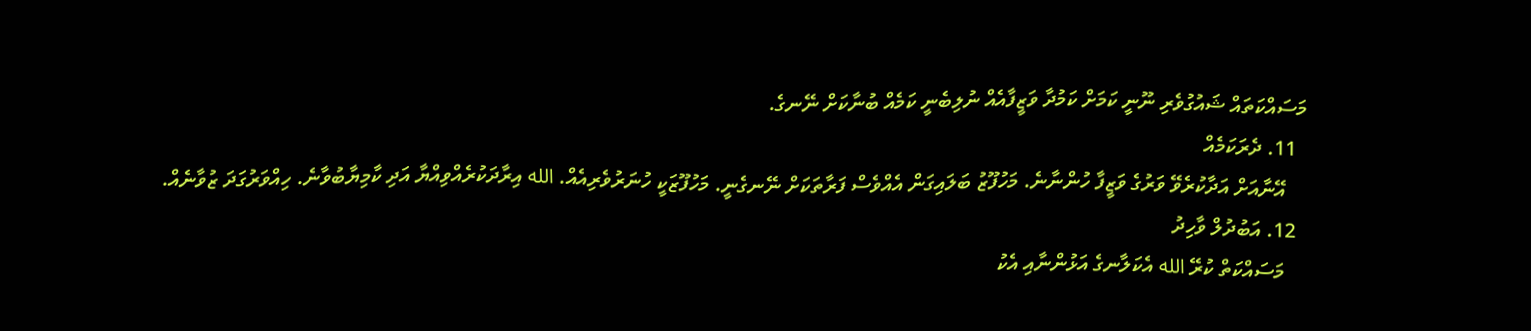މަސައްކަތައް ޝައުގުވެރި ނޫނީ ކަމަށް ކަމުދާ ވަޒީފާއެއް ނުލިބެނީ ކަމެއް ބުނާކަށް ނޭނގެ.
  11. ދެރަކަމެއް
    އޭނާއަށް އަދާކުރެވޭ ވަރުގެ ވަޒީފާ ހުންނާނެ. މަހުފޫޒު ބަލައިގަން އެއްވެސް ފަރާތަކަށް ނޭނގެނީ. މަހުފޫޒަކީ ހުނަރުވެރިއެއް. الله އިރާދަކުރެއްވިއްޔާ އަދި ކާމިޔާބުވާނެ. ހިއްވަރުގަދަ ޒުވާނެއް.
  12. އަބުދުލް ވާހިދު
    މަސައްކަތް ކުރޭ الله އެކަލާނގެ އަޅުންނާއި އެކު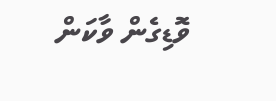ވޮޑިގެން ވާކަން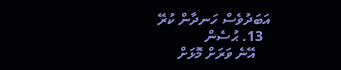އަބަދުވެސް ހަނދާން ކުރޭ
  13. ޙުސެން
    އޭނެ ވަރަށް މޮޅަށް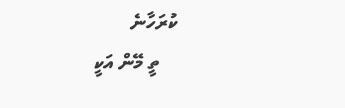ކުރަހާނެ
    ތީ މޭން އަކީ